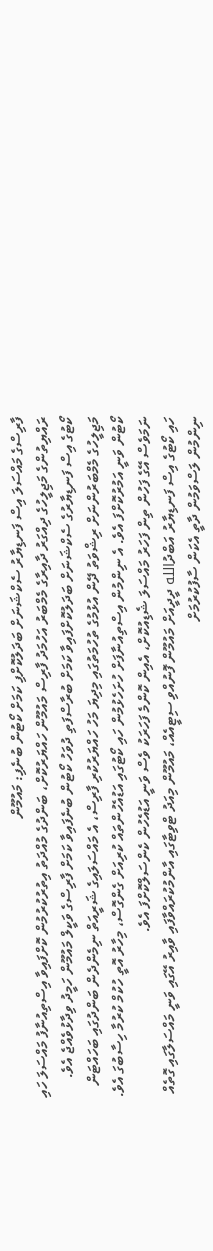ފާރިސްގެ މައްސަލަ އިސް ފަނޑިޔާރު ސެކްޝަނަށް ބަދަލުކޮށްފި ކަމަށް ކޯޓުން ބުނެފި: މައުމޫން
ރައްޔިތުންގެ މަޖިލީހުގެ ދިއްގަރު ދާއިރާގެ މެމްބަރު އަހުމަދު ފާރިސް މައުމޫން ހައްޔަރުކޮށް، ބަންދުގެ މުއްދަތު އިތުރުކުރުމުން ކޮށްފައިވާ އިސްތިއުނާފު މައްސަލަ ހައި ކޯޓުގެ އިސް ފަނޑިޔާރުގެ ސެކްޝަނަށް ބަދަލުކޮށްފައިވާ ކަމަށް ބުރާސްފަތި ދުވަހު ކޯޓުން ބުނެފައިވާ ކަމަށް ފާރިސްގެ ވަކީލް މައުމޫން ހަމީދު ވިދާޅުވެއްޖެ އެވެ.
މަޖިލީހުގެ މެމްބަރުންނަށް ރިޝްވަތު ދޭން އުޅުމުގެ ތުހުމަތުގައި މިދިޔަ މަހު ހައްޔަރުކުރި ފާރިސް، އެ މައްސަލައިގެ ޝަރީއަތް ނިމެންދެން ބަންދުގައި ބަހައްޓަން ކޯޓުން ވަނީ އަމުރުކޮށްފަ އެވެ. އެ ނިންމުން އިސްތިއުނާފަށް ހުށަހެޅުމުން ހައި ކޯޓުގައި އަޑުއެހުންތައް ކުރިއަށް ގެންގޮސް، މިހާރު އޮތީ ހުކުމް ކުރުމާ ހިސާބުގަ އެވެ. ނަމަވެސް އޭގެ ފަހުން ތިން ފަހަރު މައްސަލަ ޝެޑިއުކޮށް، އެއިން ކޮންމެ ފަހަރަކު ވެސް ވަނީ އަޑުއެހުން ކެންސަލްކޮށްފަ އެވެ.
ހައި ކޯޓުގެ އިސް ފަނޑިޔާރު އަބްދުالله ދީދީއަށް މައުމޫން ފޮނުއްވި ސިޓީއެއް، މައުމޫން މިއަދު ޓްވިޓާގައި އާންމުކުރައްވާފައި ވާއިރު އޭގައި ވަނީ މައްސަލާގައި ގޮތެއް ނިންމުން ލަސްވަމުން ދާތީ އެކަން ސާފުކުރުމަށް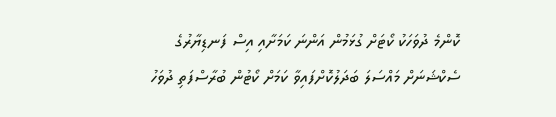ކޮންމެ ދުވަހަކު ކޯޓަށް ގުޅަމުން އަންނަ ކަމަށާއި އިސް ފަނޑިޔާރުގެ ސެކްޝަނަށް މައްސަލަ ބަދަލުކޮށްފައިވާ ކަމަށް ކޯޓުން ބުރާސްފަތި ދުވަހު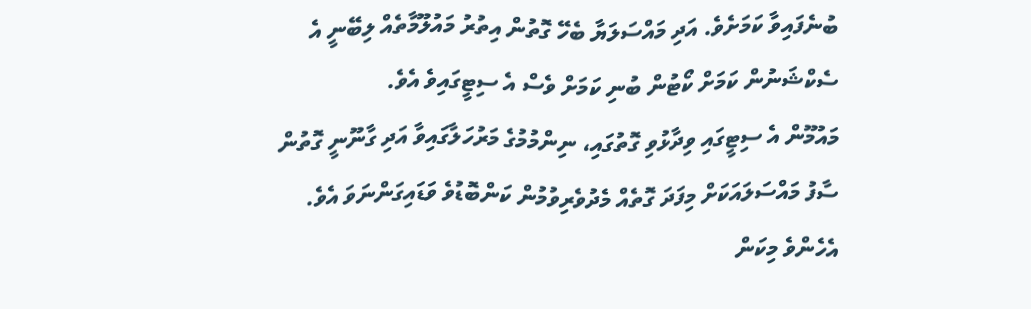ބުނެފައިވާ ކަމަށެވެ. އަދި މައްސަލަޔާ ބެހޭ ގޮތުން އިތުރު މައުލޫމާތެއް ލިބޭނީ އެ ސެކްޝަނުން ކަމަށް ކޯޓުން ބުނި ކަމަށް ވެސް އެ ސިޓީގައިވެ އެވެ.
މައުމޫން އެ ސިޓީގައި ވިދާޅުވި ގޮތުގައި، ނިންމުމުގެ މަރުހަލާގައިވާ އަދި ގާނޫނީ ގޮތުން ސާފު މައްސަލައަކަށް މިފަދަ ގޮތެއް މެދުވެރިވުމުން ކަންބޮޑުވެ ވަޑައިގަންނަވަ އެވެ. އެހެންވެ މިކަން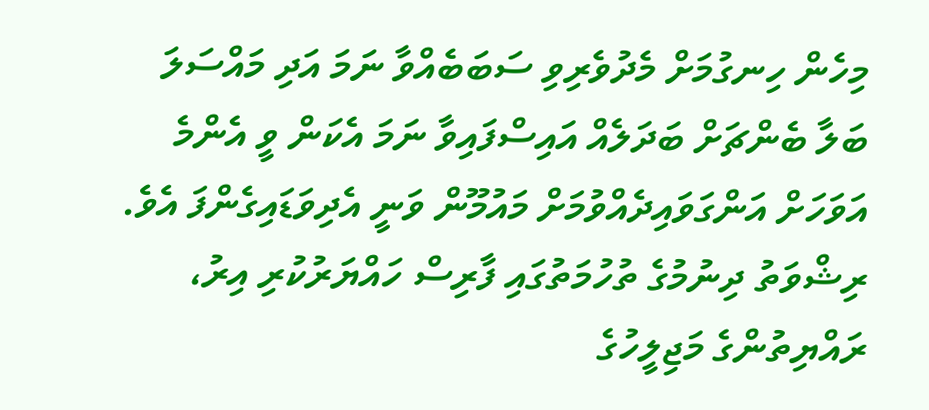މިހެން ހިނގުމަށް މެދުވެރިވި ސަބަބެއްވާ ނަމަ އަދި މައްސަލަ ބަލާ ބެންޗަށް ބަދަލެއް އައިސްފައިވާ ނަމަ އެކަން ވީ އެންމެ އަވަހަށް އަންގަވައިދެއްވުމަށް މައުމޫން ވަނީ އެދިވަޑައިގެންފަ އެވެ.
ރިޝްވަތު ދިނުމުގެ ތުހުމަތުގައި ފާރިސް ހައްޔަރުކުރި އިރު، ރައްޔިތުންގެ މަޖިލީހުގެ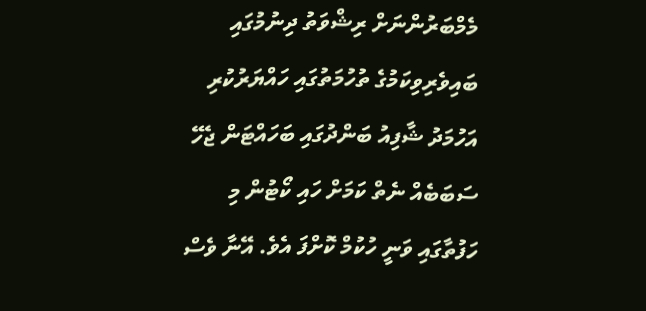މެމްބަރުންނަށް ރިޝްވަތު ދިނުމުގައި ބައިވެރިވިކަމުގެ ތުހުމަތުގައި ހައްޔަރުކުރި އަހުމަދު ޝާފިއު ބަންދުގައި ބަހައްޓަން ޖެހޭ ސަބަބެއް ނެތް ކަމަށް ހައި ކޯޓުން މި ހަފުތާގައި ވަނީ ހުކުމް ކޮށްފަ އެވެ. އޭނާ ވެސް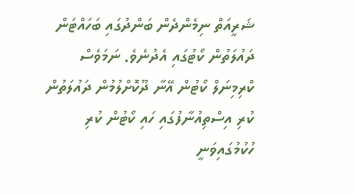ޝަރީއަތް ނިމެންދެން ބަންދުގައި ބަހައްޓަން ދައުލަތުން ކޯޓުގައި އެދުނެވެ. ނަމަވެސް ކްރިމިނަލް ކޯޓުން އޭނާ ދޫކޮށްލުމުން ދައުލަތުން ކުރި އިސްތިއުނާފުގައި ހައި ކޯޓުން ކުރި ހުކުމުގައިވަނީ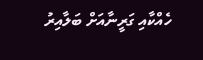ހެއްކާއި ގަރީނާއަށް ބަލާއިރު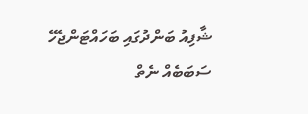ޝާފިއު ބަންދުގައި ބަހައްޓަންޖެހޭ ސަބަބެއް ނެތް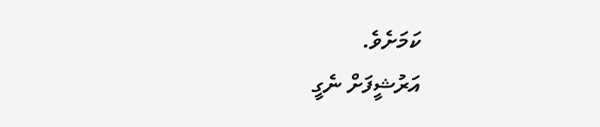ކަމަށެވެ.
އަރުޝީފަށް ނެގީ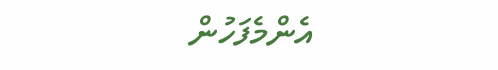އެންމެފަހުން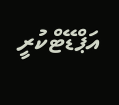އަޕްޑޭޓްކުރީ